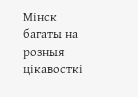Мінск багаты на розныя цікавосткі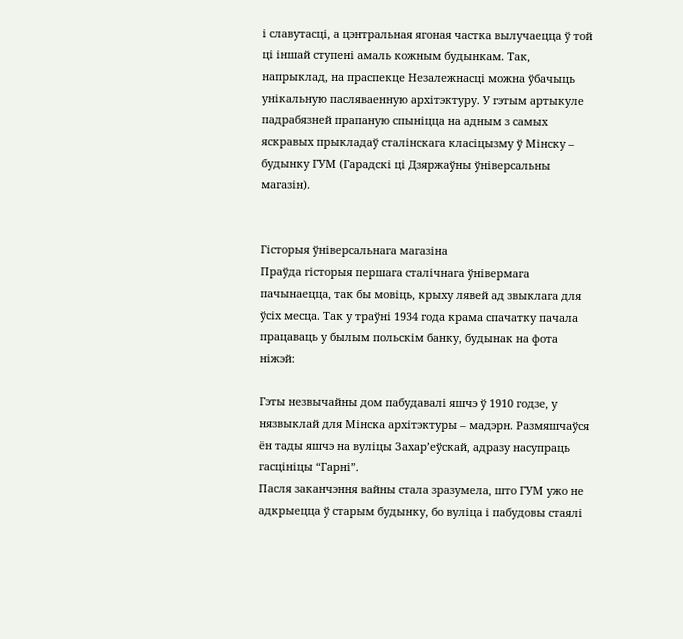і славутасці, а цэнтральная ягоная частка вылучаецца ў той ці іншай ступені амаль кожным будынкам. Так, напрыклад, на праспекце Незалежнасці можна ўбачыць унікальную пасляваенную архітэктуру. У гэтым артыкуле падрабязней прапаную спыніцца на адным з самых яскравых прыкладаў сталінскага класіцызму ў Мінску – будынку ГУМ (Гарадскі ці Дзяржаўны ўніверсальны магазін).


Гісторыя ўніверсальнага магазіна
Праўда гісторыя першага сталічнага ўнівермага пачынаецца, так бы мовіць, крыху лявей ад звыклага для ўсіх месца. Так у траўні 1934 года крама спачатку пачала працаваць у былым польскім банку, будынак на фота ніжэй:

Гэты незвычайны дом пабудавалі яшчэ ў 1910 годзе, у нязвыклай для Мінска архітэктуры – мадэрн. Размяшчаўся ён тады яшчэ на вуліцы Захар’еўскай, адразу насупраць гасцініцы “Гарні”.
Пасля заканчэння вайны стала зразумела, што ГУМ ужо не адкрыецца ў старым будынку, бо вуліца і пабудовы стаялі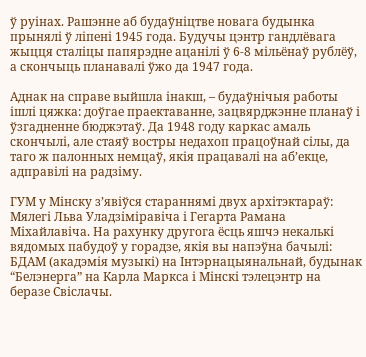ў руінах. Рашэнне аб будаўніцтве новага будынка прынялі ў ліпені 1945 года. Будучы цэнтр гандлёвага жыцця сталіцы папярэдне ацанілі ў 6-8 мільёнаў рублёў, а скончыць планавалі ўжо да 1947 года.

Аднак на справе выйшла інакш, – будаўнічыя работы ішлі цяжка: доўгае праектаванне, зацвярджэнне планаў і ўзгадненне бюджэтаў. Да 1948 году каркас амаль скончылі, але стаяў востры недахоп працоўнай сілы, да таго ж палонных немцаў, якія працавалі на аб’екце, адправілі на радзіму.

ГУМ у Мінску з’явіўся стараннямі двух архітэктараў: Мялегі Льва Уладзіміравіча і Гегарта Рамана Міхайлавіча. На рахунку другога ёсць яшчэ некалькі вядомых пабудоў у горадзе, якія вы напэўна бачылі: БДАМ (акадэмія музыкі) на Інтэрнацыянальнай, будынак “Белэнерга” на Карла Маркса і Мінскі тэлецэнтр на беразе Свіслачы.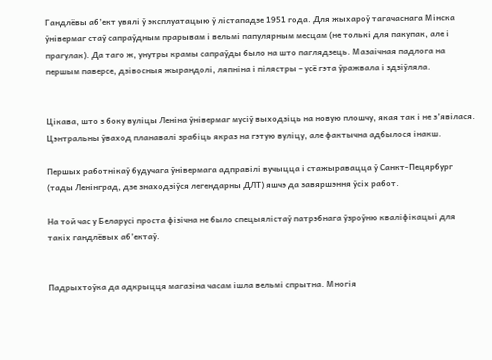Гандлёвы аб’ект увялі ў эксплуатацыю ў лістападзе 1951 года. Для жыхароў тагачаснага Мінска ўнівермаг стаў сапраўдным прарывам і вельмі папулярным месцам (не толькі для пакупак, але і прагулак). Да таго ж, унутры крамы сапраўды было на што паглядзець. Мазаічная падлога на першым паверсе, дзівосныя жырандолі, ляпніна і пілястры – усё гэта ўражвала і здзіўляла.


Цікава, што з боку вуліцы Леніна ўнівермаг мусіў выходзіць на новую плошчу, якая так і не з’явілася. Цэнтральны ўваход планавалі зрабіць якраз на гэтую вуліцу, але фактычна адбылося інакш.

Першых работнікаў будучага ўнівермага адправілі вучыцца і стажыравацца ў Санкт-Пецярбург (тады Ленінград, дзе знаходзіўся легендарны ДЛТ) яшчэ да завяршэння ўсіх работ.

На той час у Беларусі проста фізічна не было спецыялістаў патрэбнага ўзроўню кваліфікацыі для такіх гандлёвых аб’ектаў.


Падрыхтоўка да адкрыцця магазіна часам ішла вельмі спрытна. Многія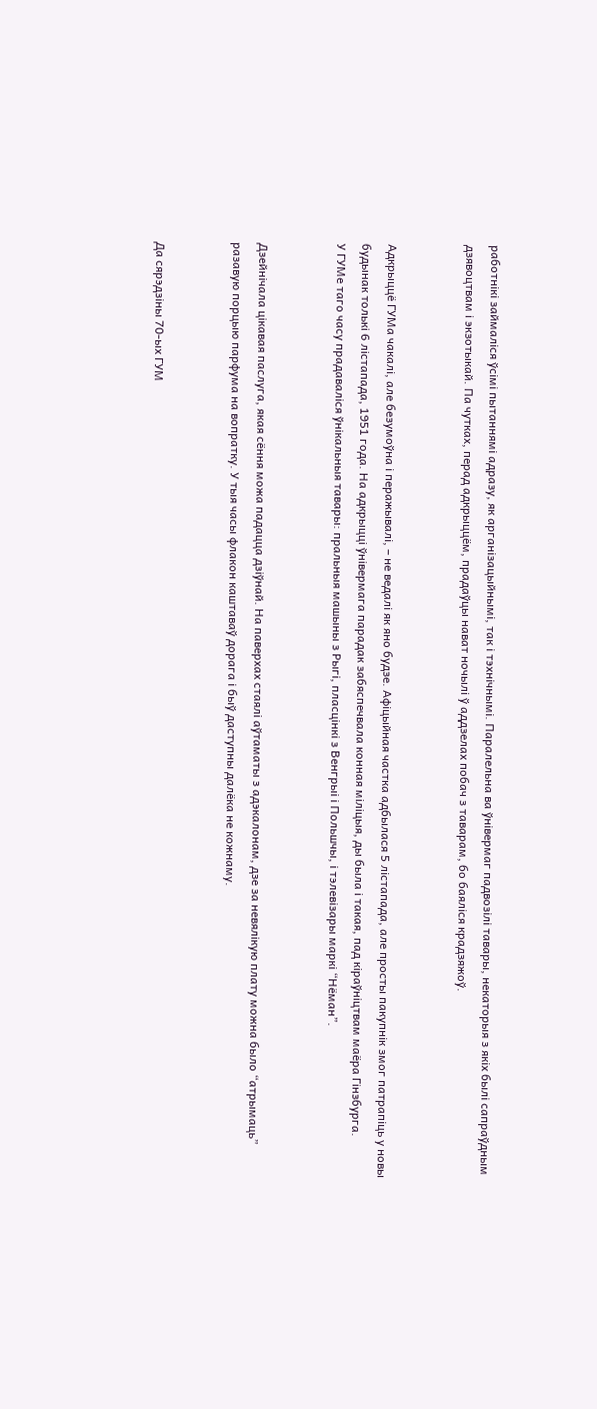работнікі займаліся ўсімі пытаннямі адразу, як арганізацыйнымі, так і тэхнічнымі. Паралельна ва ўнівермаг падвозілі тавары, некаторыя з якіх былі сапраўдным дзявоцтвам і экзотыкай. Па чутках, перад адкрыццём, прадаўцы нават ночылі ў аддзелах побач з таварам, бо баяліся крадзяжоў.


Адкрыццё ГУМа чакалі, але безумоўна і перажывалі, – не ведалі як яно будзе. Афіцыйная частка адбылася 5 лістапада, але просты пакупнік змог патрапіць у новы будынак толькі 6 лістапада, 1951 года. На адкрыцці ўнівермага парадак забяспечвала конная міліцыя, ды была і такая, пад кіраўніцтвам маёра Гінзбурга.
У ГУМе таго часу прадаваліся ўнікальныя тавары: пральныя машыны з Рыгі, пласцінкі з Венгрыі і Польшчы, і тэлевізары маркі “Нёман”.


Дзейнічала цікавая паслуга, якая сёння можа падацца дзіўнай. На паверхах стаялі аўтаматы з адэкалонам, дзе за невялікую плату можна было “атрымаць” разавую порцыю парфума на вопратку. У тыя часы флакон каштаваў дорага і быў даступны далёка не кожнаму.


Да сярэдзіны 70-ых ГУМ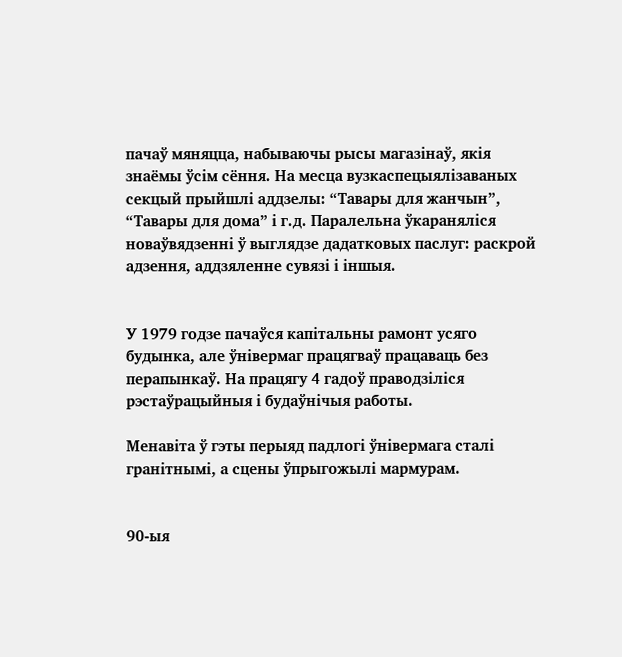пачаў мяняцца, набываючы рысы магазінаў, якія знаёмы ўсім сёння. На месца вузкаспецыялізаваных секцый прыйшлі аддзелы: “Тавары для жанчын”, “Тавары для дома” і г.д. Паралельна ўкараняліся новаўвядзенні ў выглядзе дадатковых паслуг: раскрой адзення, аддзяленне сувязі і іншыя.


У 1979 годзе пачаўся капітальны рамонт усяго будынка, але ўнівермаг працягваў працаваць без перапынкаў. На працягу 4 гадоў праводзіліся рэстаўрацыйныя і будаўнічыя работы.

Менавіта ў гэты перыяд падлогі ўнівермага сталі гранітнымі, а сцены ўпрыгожылі мармурам.


90-ыя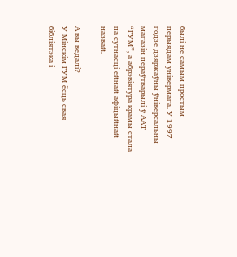былі не самым простым перыядам універмага. У 1997 годзе дзяржаўны ўніверсальны магазін пераўтварылі ў ААТ “ГУМ”, а абрэвіятура крамы стала па сутнасці ейнай афіцыйнай назвай.

А вы ведалі?
У Мінскім ГУМ ёсць свая бібліятэка і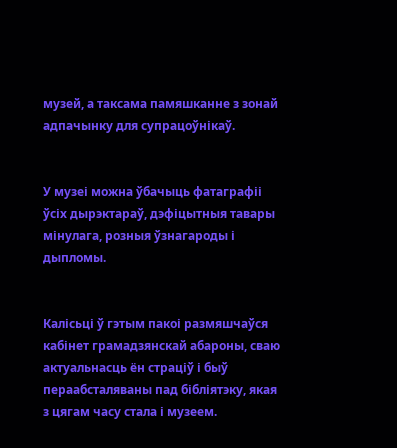музей, а таксама памяшканне з зонай адпачынку для супрацоўнікаў.


У музеі можна ўбачыць фатаграфіі ўсіх дырэктараў, дэфіцытныя тавары мінулага, розныя ўзнагароды і дыпломы.


Калісьці ў гэтым пакоі размяшчаўся кабінет грамадзянскай абароны, сваю актуальнасць ён страціў і быў пераабсталяваны пад бібліятэку, якая з цягам часу стала і музеем.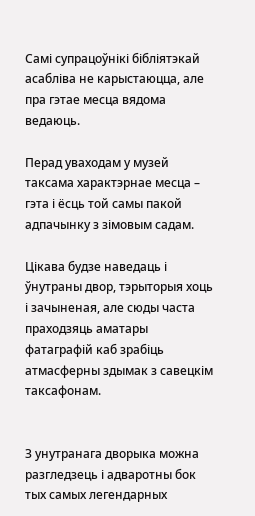Самі супрацоўнікі бібліятэкай асабліва не карыстаюцца, але пра гэтае месца вядома ведаюць.

Перад уваходам у музей таксама характэрнае месца – гэта і ёсць той самы пакой адпачынку з зімовым садам.

Цікава будзе наведаць і ўнутраны двор, тэрыторыя хоць і зачыненая, але сюды часта праходзяць аматары фатаграфій каб зрабіць атмасферны здымак з савецкім таксафонам.


З унутранага дворыка можна разгледзець і адваротны бок тых самых легендарных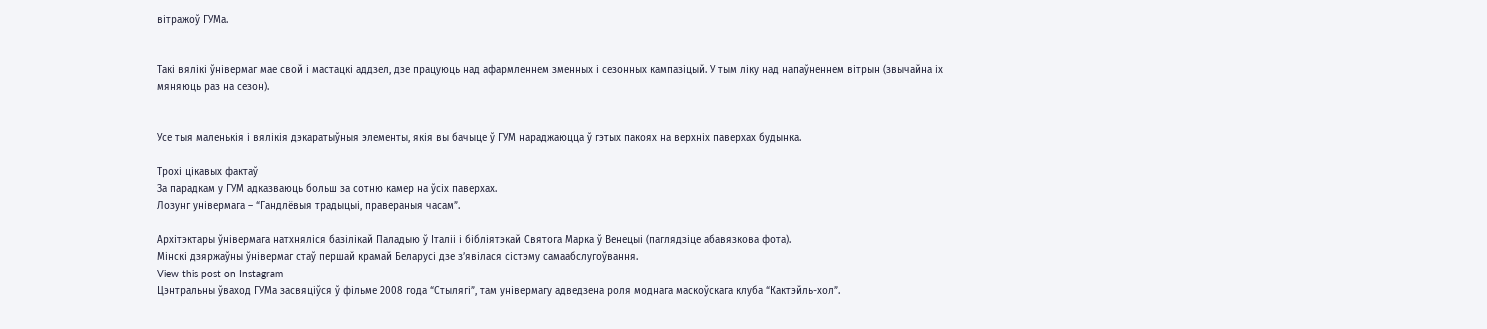вітражоў ГУМа.


Такі вялікі ўнівермаг мае свой і мастацкі аддзел, дзе працуюць над афармленнем зменных і сезонных кампазіцый. У тым ліку над напаўненнем вітрын (звычайна іх мяняюць раз на сезон).


Усе тыя маленькія і вялікія дэкаратыўныя элементы, якія вы бачыце ў ГУМ нараджаюцца ў гэтых пакоях на верхніх паверхах будынка.

Трохі цікавых фактаў
За парадкам у ГУМ адказваюць больш за сотню камер на ўсіх паверхах.
Лозунг універмага – “Гандлёвыя традыцыі, правераныя часам”.

Архітэктары ўнівермага натхняліся базілікай Паладыю ў Італіі і бібліятэкай Святога Марка ў Венецыі (паглядзіце абавязкова фота).
Мінскі дзяржаўны ўнівермаг стаў першай крамай Беларусі дзе з’явілася сістэму самаабслугоўвання.
View this post on Instagram
Цэнтральны ўваход ГУМа засвяціўся ў фільме 2008 года “Стылягі”, там універмагу адведзена роля моднага маскоўскага клуба “Кактэйль-хол”.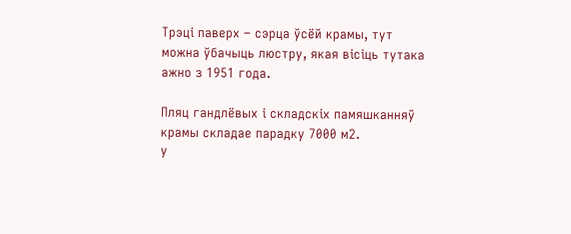Трэці паверх – сэрца ўсёй крамы, тут можна ўбачыць люстру, якая вісіць тутака ажно з 1951 года.

Пляц гандлёвых і складскіх памяшканняў крамы складае парадку 7000 м2.
У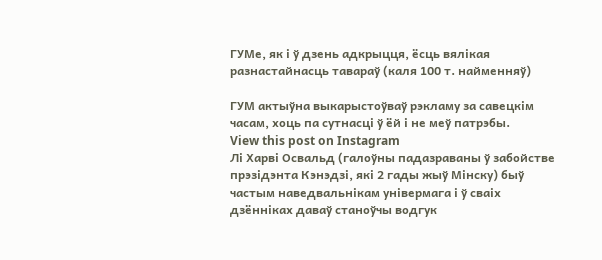ГУМе, як і ў дзень адкрыцця, ёсць вялікая разнастайнасць тавараў (каля 100 т. найменняў)

ГУМ актыўна выкарыстоўваў рэкламу за савецкім часам, хоць па сутнасці ў ёй і не меў патрэбы.
View this post on Instagram
Лі Харві Освальд (галоўны падазраваны ў забойстве прэзідэнта Кэнэдзі, які 2 гады жыў Мінску) быў частым наведвальнікам універмага і ў сваіх дзённіках даваў станоўчы водгук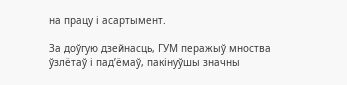на працу і асартымент.

За доўгую дзейнасць, ГУМ перажыў мноства ўзлётаў і пад’ёмаў, пакінуўшы значны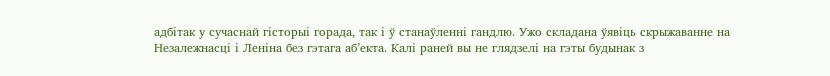адбітак у сучаснай гісторыі горада, так і ў станаўленні гандлю. Ужо складана ўявіць скрыжаванне на Незалежнасці і Леніна без гэтага аб’екта. Калі раней вы не глядзелі на гэты будынак з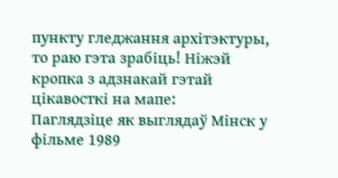пункту гледжання архітэктуры, то раю гэта зрабіць! Ніжэй кропка з адзнакай гэтай цікавосткі на мапе:
Паглядзіце як выглядаў Мінск у фільме 1989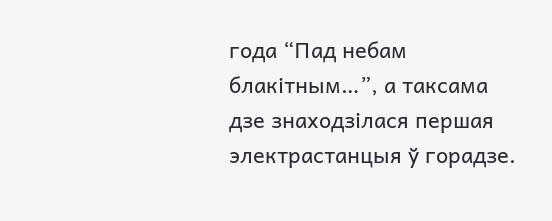года “Пад небам блакітным…”, а таксама дзе знаходзілася першая электрастанцыя ў горадзе.